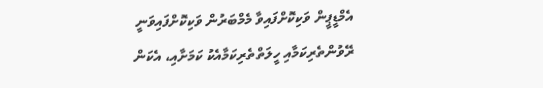އެމްޑީޕީން ވަކިކޮށްފައިވާ މެމްބަރުން ވަކިކޮށްފައިވަނީ ރޭވުންތެރިކަމާއި ހީލަތްތެރިކަމާއެކު ކަމަށާއި، އެކަން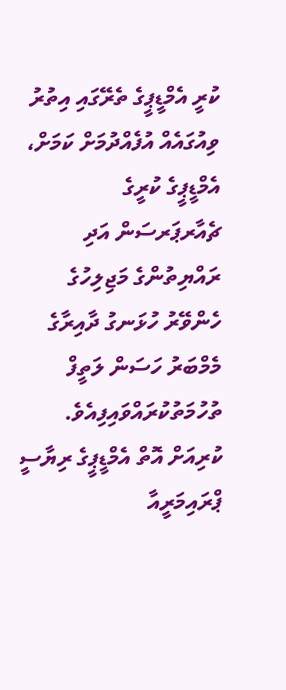ކުރީ އެމްޑީޕީގެ ތެރޭގައި އިތުރު ވިއުގައެއް އުފެއްދުމަށް ކަމަށް، އެމްޑީޕީގެ ކުރީގެ ޗެއާރޕަރސަން އަދި ރައްޔިތުންގެ މަޖިލިހުގެ ހެންވޭރު ހުޅަނގު ދާއިރާގެ މެމްބަރު ހަސަން ލަތީފް ތުހުމަތުކުރައްވައިފިއެވެ.
ކުރިއަށް އޮތް އެމްޑީޕީގެ ރިޔާސީ ޕްރައިމަރީއާ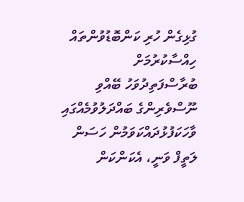ގުޅިގެން ހުރި ކަންބޮޑުވުންތައް ހިއްސާކުރުމަށް ބުރާސްފަތިދުވަހު ބޭއްވި ނޫސްވެރިންގެ ބައްދަލުވުމެއްގައި ވާހަކަފުޅުދައްކަވަމުން ހަސަން ލަތީފް ވަނީ، އެކަންކަން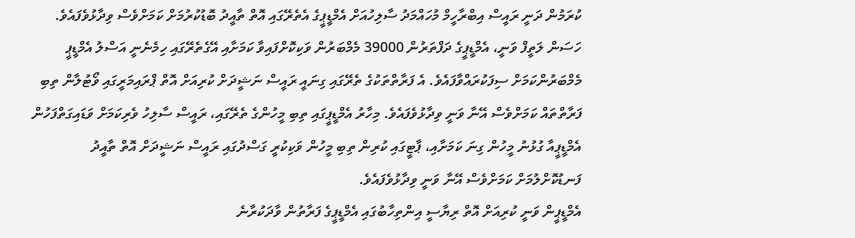ކުރަމުން ދަނީ ރައީސް އިބްރާހީމް މުހައްމަދު ސާލިހުއަށް އެމްޑީޕީގެ އެތެރޭގައި އޮތް ތާއީދު ބޮޑުކުރުމަށް ކަމަށްވެސް ވިދާޅުވެފައެވެ. ހަސަން ލަތީފް ވަނީ، އެމްޑީޕީގެ ދަފްތަރުން 39000 މެމްބަރުން ވަކިކޮށްފައިވާ ކަމަށާއި އޭގެތެރޭގައި ހިމެނެނީ އަސްލު އެމްޑީޕީ މެމްބަރުންކަމަށް ސިފަކުރައްވާފައެވެ. އެ ފަރާތްތަކުގެ ތެރޭގައި ގިނައީ ރައީސް ނަޝީދަށް ކުރިއަށް އޮތް ޕްރައިމަރީގައި ވޯޓުލާން ތިބި ފަރާތްތައް ކަމަށްވެސް އޭނާ ވަނީ ވިދާޅުވެފައެވެ. މިހާރު އެމްޑީޕީގައި ތިބި މީހުންގެ ތެރޭގައި، ރައީސް ސާލިހު ވެރިކަމަށް ވަޑައިގަތްފަހުން އެމްޑީޕީއާ ގުޅުނު މީހުން ގިނަ ކަމަށާއި، ޕާޓީގައި ކުރިން ތިބި މީހުން ވަކިކުރީ ގަސްދުގައި ރައީސް ނަޝީދަށް އޮތް ތާއީދު ފަނޑުކޮށްލުމަށް ކަމަށްވެސް އޭނާ ވަނީ ވިދާޅުވެފައެވެ.
އެމްޑީޕީން ވަނީ ކުރިއަށް އޮތް ރިޔާސީ އިންތިހާބުގައި އެމްޑީޕީގެ ފަރާތުން ވާދަކުރާނެ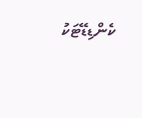ކެންޑިޑޭޓަކު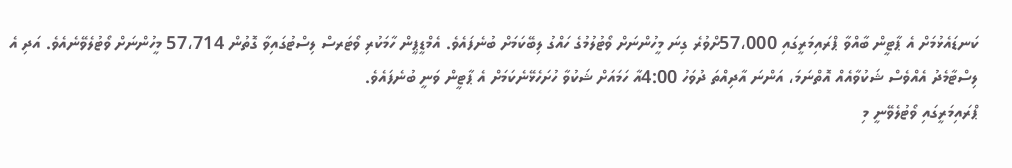ކަނޑައެޅުމަށް އެ ޕާޓީން ބާއްވާ ޕްރައިމަރީގައި 57،000ށްވުރެ ގިނަ މީހުންނަށް ވޯޓުލުމުގެ ހައްގު ލިބޭކަމަށް ބުނެފައެވެ. އެމްޑީޕީން ހާމަކުރި ވޯޓަރސް ލިސްޓުގައިވާ ގޮތުން 57،714 މީހުންނަށް ވޯޓުލެވޭނެއެވެ. އަދި އެ ލިސްޓާމެދު އެއްވެސް ޝަކުވާއެއް އޮތްނަމަ، އަންނަ އާދިއްތަ ދުވަހު 4:00އާ ހަމައަށް ޝަކުވާ ހުށަހެޅޭނެކަމަށް އެ ޕާޓީން ވަނީ ބުނެފައެވެ.
ޕްރައިމަރީގައި ވޯޓުލެވޭނީ މި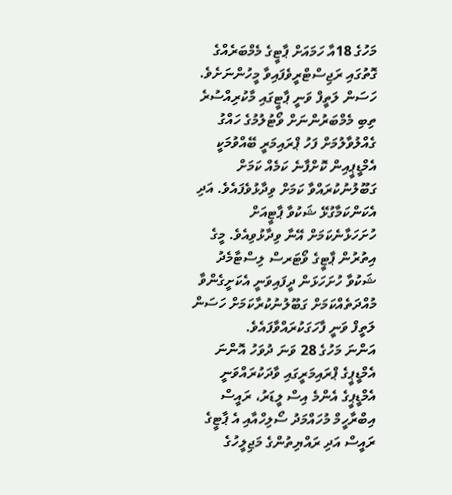މަހުގެ 18އާ ހަމައަށް ޕާޓީގެ މެމްބަރެއްގެ ގޮތުގައި ރަޖިސްޓްރީވެފައިވާ މީހުންނަށެވެ. ހަސަން ލަތީފް ވަނީ ޕާޓީގައި މާކުރިއްސުރެ ތިބި މެމްބަރުންނަށް ވޯޓުލުމުގެ ހައްގު ގެއްލުވާލުމަށް ފަހު ޕްރައިމަރީ ބޭއްވުމަކީ އެމްޑީޕީއިން ކޮށްފާނެ ކަމެއް ކަމަށް ގަބޫލުނުކުރައްވާ ކަމަށް ވިދާޅުވެފައެވެ. އަދި އެކަންކަމާގުޅޭ ޝަކުވާ ޕާޓީއަށް ހުށަހަޅާނެކަމަށް އޭނާ ވިދާޅުވިއެވެ. މީގެ އިތުރުން ޕާޓީގެ ވޯޓަރސް ލިސްޓާމެދު ޝަކުވާ ހުށަހަޅަން ދީފައިވަނީ އެކަށީގެންވާ މުއްދަތެއްކަމަށް ގަބޫލުނުކުރާކަމަށް ހަސަން ލަތީފް ވަނީ ފާހަގަކުރައްވާފައެވެ.
އަންނަ މަހުގެ 28 ވަނަ ދުވަހު އޮންނަ އެމްޑީޕީގެ ޕްރައިމަރީގައި ވާދަކުރައްވަނީ އެމްޑީޕީގެ އެންމެ އިސް ލީޑަރު، ރައީސް އިބްރާހީމް މުހައްމަދު ސޯލިހްއާއި އެ ޕާޓީގެ ރައީސް އަދި ރައްޔިތުންގެ މަޖިލީހުގެ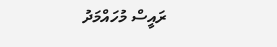ރައީސް މުހައްމަދު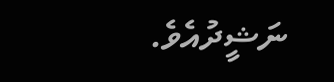ނަޝީދުއެވެ.